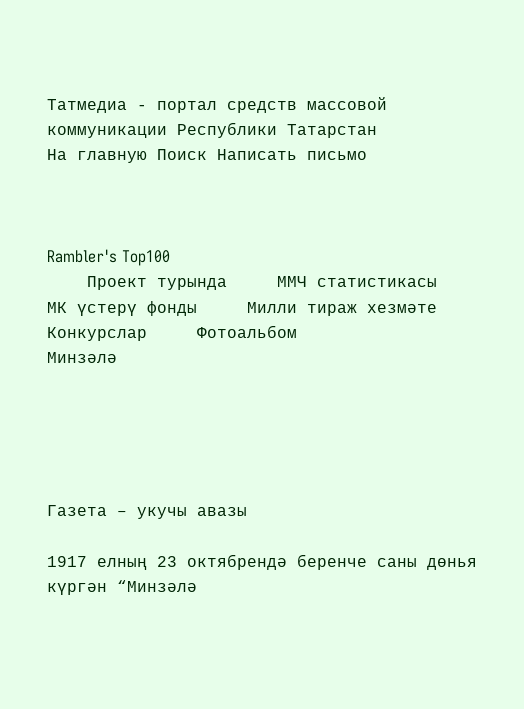Татмедиа - портал средств массовой коммуникации Республики Татарстан
На главную Поиск Написать письмо



Rambler's Top100
    Проект турында     ММЧ статистикасы     МК үстерү фонды     Милли тираж хезмәте     Конкурслар     Фотоальбом
Минзәлә





Газета – укучы авазы

1917 елның 23 октябрендә беренче саны дөнья күргән “Минзәлә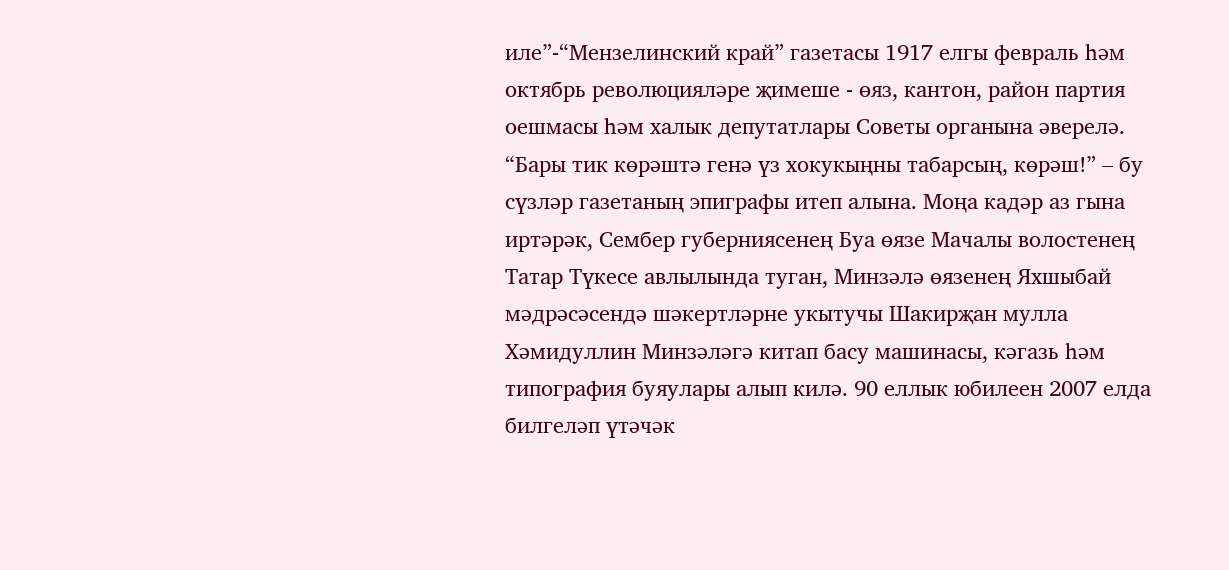иле”-“Мензелинский край” газетасы 1917 елгы февраль һәм октябрь революцияләре җимеше - өяз, кантон, район партия оешмасы һәм халык депутатлары Советы органына әверелә. “Бары тик көрәштә генә үз хокукыңны табарсың, көрәш!” – бу сүзләр газетаның эпиграфы итеп алына. Моңа кадәр аз гына иртәрәк, Сембер губерниясенең Буа өязе Мачалы волостенең Татар Түкесе авлылында туган, Минзәлә өязенең Яхшыбай мәдрәсәсендә шәкертләрне укытучы Шакирҗан мулла Хәмидуллин Минзәләгә китап басу машинасы, кәгазь һәм типография буяулары алып килә. 90 еллык юбилеен 2007 елда билгеләп үтәчәк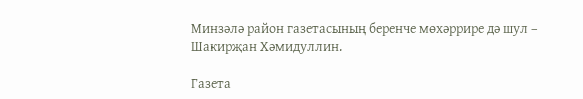Минзәлә район газетасының беренче мөхәррире дә шул – Шакирҗан Хәмидуллин.

Газета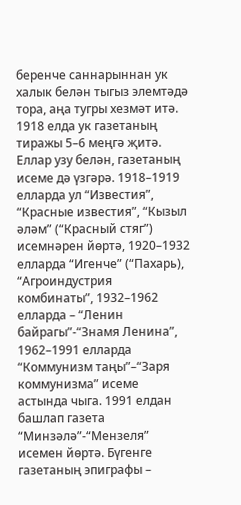беренче саннарыннан ук халык белән тыгыз элемтәдә тора, аңа тугры хезмәт итә. 1918 елда ук газетаның тиражы 5–6 меңгә җитә. Еллар узу белән, газетаның исеме дә үзгәрә. 1918–1919 елларда ул “Известия”, “Красные известия”, “Кызыл әләм” (“Красный стяг”) исемнәрен йөртә, 1920–1932 елларда “Игенче” (“Пахарь), “Агроиндустрия комбинаты”, 1932–1962 елларда – “Ленин байрагы”-“Знамя Ленина”, 1962–1991 елларда “Коммунизм таңы”–“Заря коммунизма” исеме астында чыга. 1991 елдан башлап газета “Минзәлә”-“Мензеля” исемен йөртә. Бүгенге газетаның эпиграфы –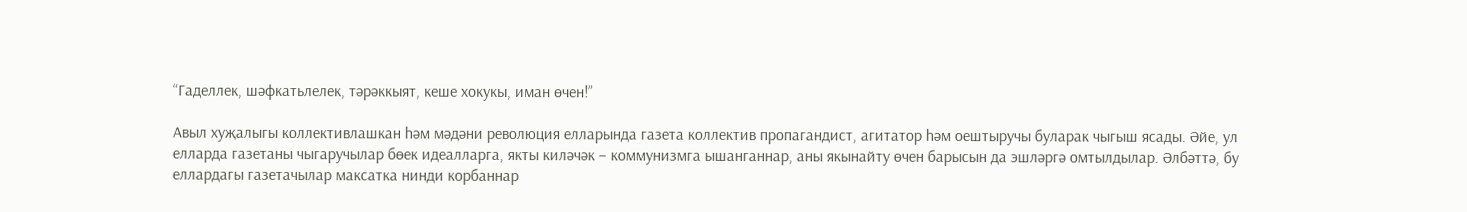“Гаделлек, шәфкатьлелек, тәрәккыят, кеше хокукы, иман өчен!”

Авыл хуҗалыгы коллективлашкан һәм мәдәни революция елларында газета коллектив пропагандист, агитатор һәм оештыручы буларак чыгыш ясады. Әйе, ул елларда газетаны чыгаручылар бөек идеалларга, якты киләчәк – коммунизмга ышанганнар, аны якынайту өчен барысын да эшләргә омтылдылар. Әлбәттә, бу еллардагы газетачылар максатка нинди корбаннар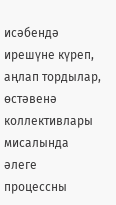исәбендә ирешүне күреп, аңлап тордылар, өстәвенә коллективлары мисалында әлеге процессны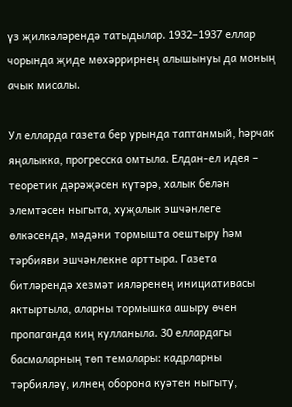үз җилкәләрендә татыдылар. 1932–1937 еллар чорында җиде мөхәррирнең алышынуы да моның ачык мисалы.

Ул елларда газета бер урында таптанмый, һәрчак яңалыкка, прогресска омтыла. Елдан-ел идея – теоретик дәрәҗәсен күтәрә, халык белән элемтәсен ныгыта, хуҗалык эшчәнлеге өлкәсендә, мәдәни тормышта оештыру һәм тәрбияви эшчәнлекне арттыра. Газета битләрендә хезмәт ияләренең инициативасы яктыртыла, аларны тормышка ашыру өчен пропаганда киң кулланыла. 30 еллардагы басмаларның төп темалары: кадрларны тәрбияләү, илнең оборона куәтен ныгыту,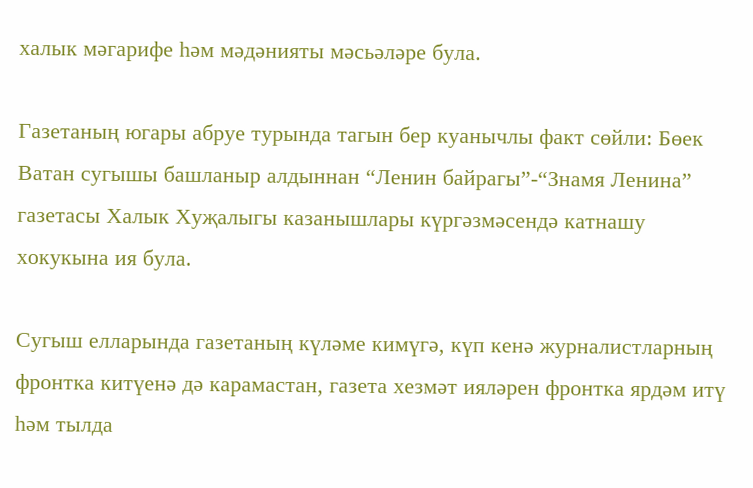халык мәгарифе һәм мәдәнияты мәсьәләре була.

Газетаның югары абруе турында тагын бер куанычлы факт сөйли: Бөек Ватан сугышы башланыр алдыннан “Ленин байрагы”-“Знамя Ленина” газетасы Халык Хуҗалыгы казанышлары күргәзмәсендә катнашу хокукына ия була.

Сугыш елларында газетаның күләме кимүгә, күп кенә журналистларның фронтка китүенә дә карамастан, газета хезмәт ияләрен фронтка ярдәм итү һәм тылда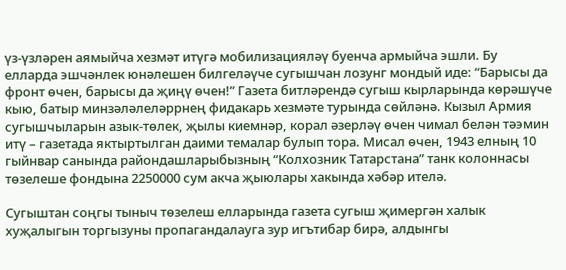үз-үзләрен аямыйча хезмәт итүгә мобилизацияләү буенча армыйча эшли. Бу елларда эшчәнлек юнәлешен билгеләүче сугышчан лозунг мондый иде: “Барысы да фронт өчен, барысы да җиңү өчен!” Газета битләрендә сугыш кырларында көрәшүче кыю, батыр минзәләлеләррнең фидакарь хезмәте турында сөйләнә. Кызыл Армия сугышчыларын азык-төлек, җылы киемнәр, корал әзерләү өчен чимал белән тәэмин итү – газетада яктыртылган даими темалар булып тора. Мисал өчен, 1943 елның 10 гыйнвар санында райондашларыбызның “Колхозник Татарстана” танк колоннасы төзелеше фондына 2250000 сум акча җыюлары хакында хәбәр ителә.

Сугыштан соңгы тыныч төзелеш елларында газета сугыш җимергән халык хуҗалыгын торгызуны пропагандалауга зур игътибар бирә, алдынгы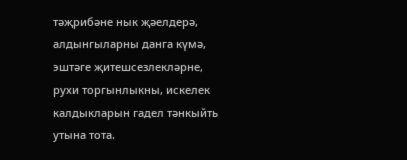тәҗрибәне нык җәелдерә, алдынгыларны данга күмә, эштәге җитешсезлекләрне, рухи торгынлыкны, искелек калдыкларын гадел тәнкыйть утына тота.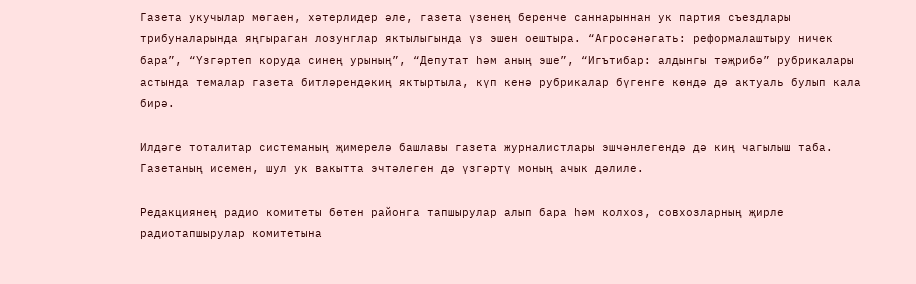Газета укучылар мөгаен, хәтерлидер әле, газета үзенең беренче саннарыннан ук партия съездлары трибуналарында яңгыраган лозунглар яктылыгында үз эшен оештыра. “Агросәнәгать: реформалаштыру ничек бара”, “Үзгәртеп коруда синең урының”, “Депутат һәм аның эше”, “Игътибар: алдынгы тәҗрибә” рубрикалары астында темалар газета битләрендәкиң яктыртыла, күп кенә рубрикалар бүгенге көндә дә актуаль булып кала бирә.

Илдәге тоталитар системаның җимерелә башлавы газета журналистлары эшчәнлегендә дә киң чагылыш таба. Газетаның исемен, шул ук вакытта эчтәлеген дә үзгәртү моның ачык дәлиле.

Редакциянең радио комитеты бөтен районга тапшырулар алып бара һәм колхоз, совхозларның җирле радиотапшырулар комитетына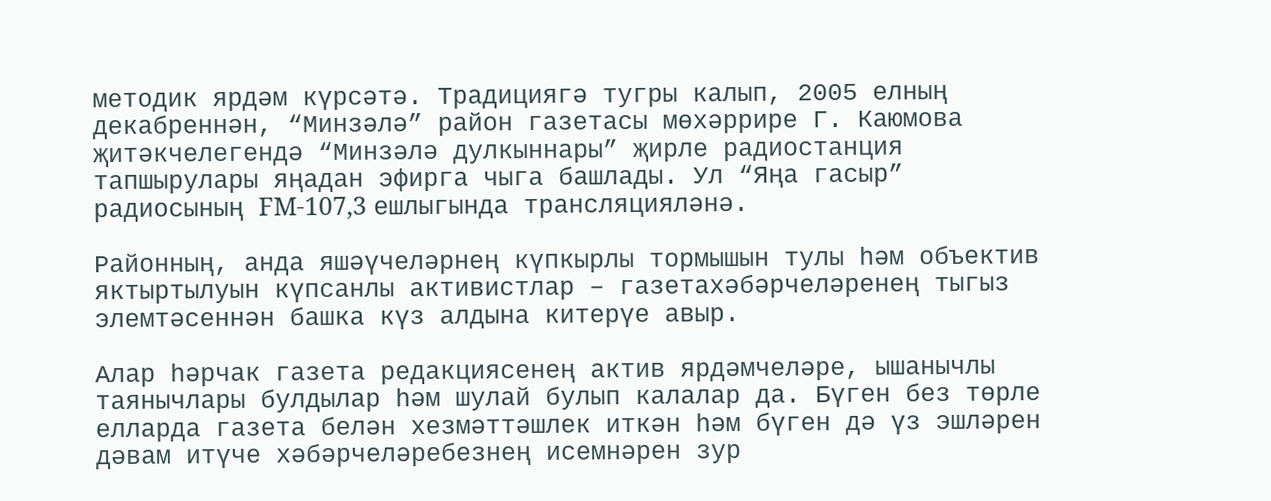методик ярдәм күрсәтә. Традициягә тугры калып, 2005 елның декабреннән, “Минзәлә” район газетасы мөхәррире Г. Каюмова җитәкчелегендә “Минзәлә дулкыннары” җирле радиостанция тапшырулары яңадан эфирга чыга башлады. Ул “Яңа гасыр” радиосының FM-107,3 ешлыгында трансляцияләнә.

Районның, анда яшәүчеләрнең күпкырлы тормышын тулы һәм объектив яктыртылуын күпсанлы активистлар – газетахәбәрчеләренең тыгыз элемтәсеннән башка күз алдына китерүе авыр.

Алар һәрчак газета редакциясенең актив ярдәмчеләре, ышанычлы таянычлары булдылар һәм шулай булып калалар да. Бүген без төрле елларда газета белән хезмәттәшлек иткән һәм бүген дә үз эшләрен дәвам итүче хәбәрчеләребезнең исемнәрен зур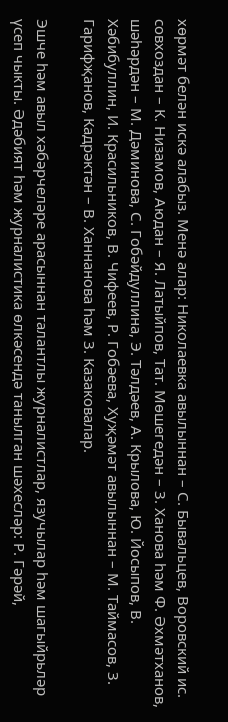хөрмәт белән искә алабыз. Менә алар: Николаевка авылыннан – С. Бывальцев, Воровский ис. совхоздан – К. Низамов, Аюдан – Я. Латыйпов, Тат. Мөшегедән – З. Ханова һәм Ф. Әхмәтханов, шәһәрдән – М. Дәминова, С. Гобәйдуллина, Э. Тәлдәев, А. Крылова, Ю. Йосыпов, В. Хәбибуллин, И. Красильников, В. Чифеев, Р. Гобәева, Хуҗәмәт авылыннан – М. Таймасов, З. Гарифҗанов, Кадрәктән – В. Ханнанова һәм З. Казаковалар.

Эшче һәм авыл хәбәрчеләре арасыннан талантлы журналистлар, язучылар һәм шагыйрьләр үсеп чыкты. Әдәбият һәм журналистика өлкәсендә танылган шәхесләр: Р. Гәрәй,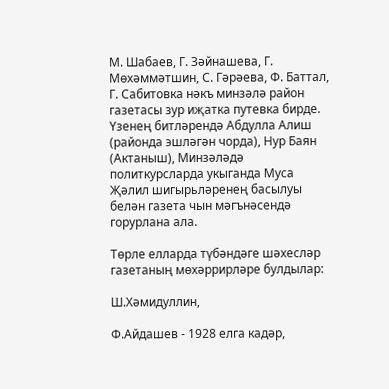М. Шабаев, Г. Зәйнашева, Г. Мөхәммәтшин, С. Гәрәева, Ф. Баттал, Г. Сабитовка нәкъ минзәлә район газетасы зур иҗатка путевка бирде. Үзенең битләрендә Абдулла Алиш (районда эшләгән чорда), Нур Баян (Актаныш), Минзәләдә политкурсларда укыганда Муса Җәлил шигырьләренең басылуы белән газета чын мәгънәсендә горурлана ала.

Төрле елларда түбәндәге шәхесләр газетаның мөхәррирләре булдылар:

Ш.Хәмидуллин,

Ф.Айдашев - 1928 елга кадәр,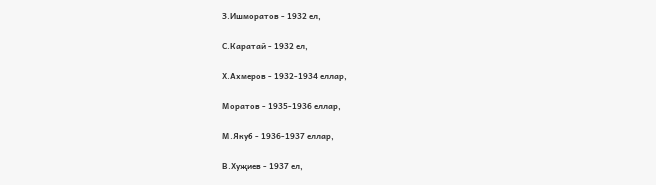З.Ишморатов - 1932 ел,

С.Каратай - 1932 ел,

Х.Ахмеров - 1932-1934 еллар,

Моратов - 1935-1936 еллар,

М.Якуб - 1936-1937 еллар,

В.Хуҗиев - 1937 ел,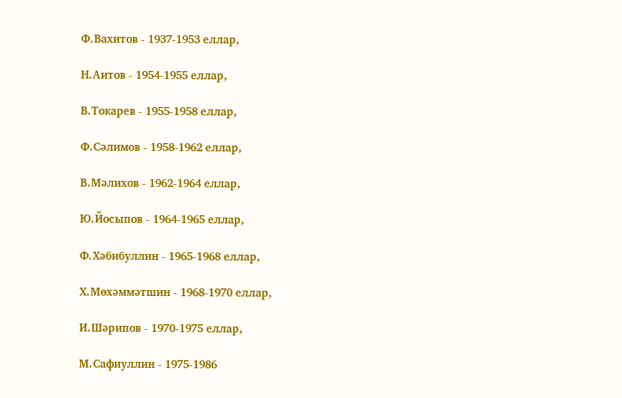Ф.Вахитов - 1937-1953 еллар,

Н.Аитов - 1954-1955 еллар,

В.Токарев - 1955-1958 еллар,

Ф.Сәлимов - 1958-1962 еллар,

В.Мәлихов - 1962-1964 еллар,

Ю.Йосыпов - 1964-1965 еллар,

Ф.Хәбибуллин - 1965-1968 еллар,

Х.Мөхәммәтшин - 1968-1970 еллар,

И.Шәрипов - 1970-1975 еллар,

М.Сафиуллин - 1975-1986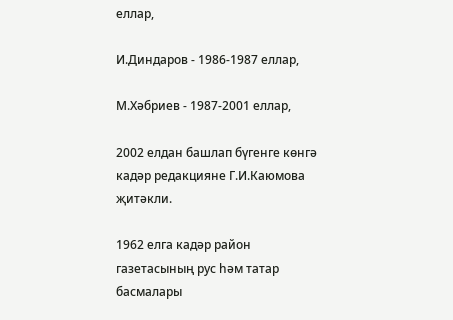еллар,

И.Диндаров - 1986-1987 еллар,

М.Хәбриев - 1987-2001 еллар,

2002 елдан башлап бүгенге көнгә кадәр редакцияне Г.И.Каюмова җитәкли.

1962 елга кадәр район газетасының рус һәм татар басмалары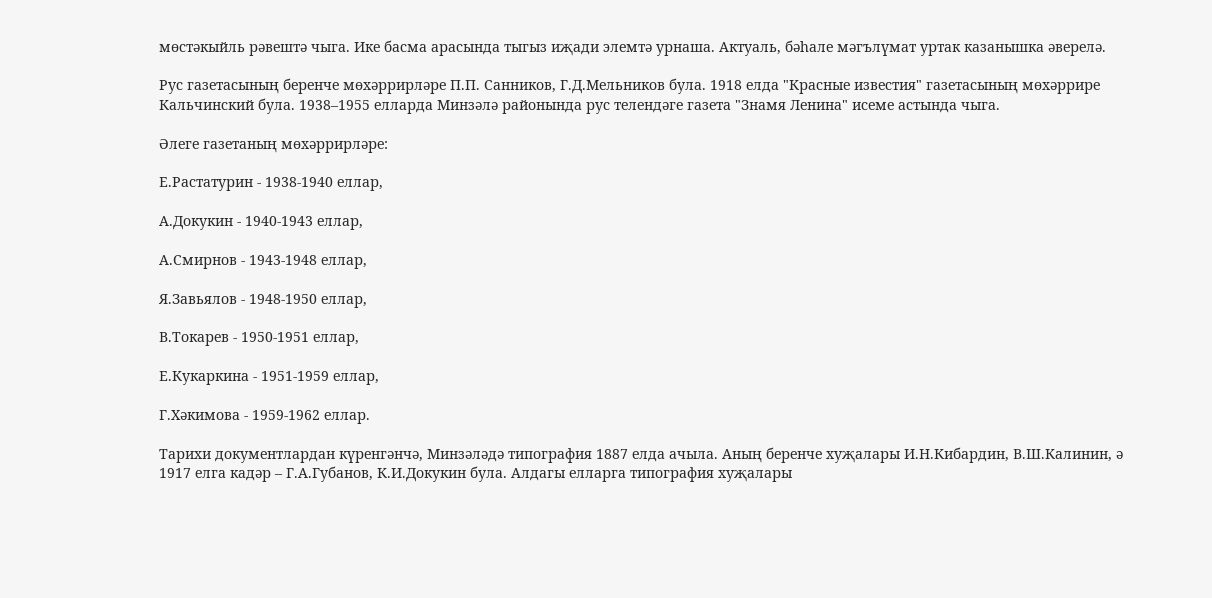мөстәкыйль рәвештә чыга. Ике басма арасында тыгыз иҗади элемтә урнаша. Актуаль, бәһале мәгълүмат уртак казанышка әверелә.

Рус газетасының беренче мөхәррирләре П.П. Санников, Г.Д.Мельников була. 1918 елда "Красные известия" газетасының мөхәррире Кальчинский була. 1938–1955 елларда Минзәлә районында рус телендәге газета "Знамя Ленина" исеме астында чыга.

Әлеге газетаның мөхәррирләре:

Е.Растатурин - 1938-1940 еллар,

А.Докукин - 1940-1943 еллар,

А.Смирнов - 1943-1948 еллар,

Я.Завьялов - 1948-1950 еллар,

В.Токарев - 1950-1951 еллар,

Е.Кукаркина - 1951-1959 еллар,

Г.Хәкимова - 1959-1962 еллар.

Тарихи документлардан күренгәнчә, Минзәләдә типография 1887 елда ачыла. Аның беренче хуҗалары И.Н.Кибардин, В.Ш.Калинин, ә 1917 елга кадәр – Г.А.Губанов, К.И.Докукин була. Алдагы елларга типография хуҗалары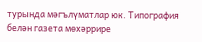турында мәгълүматлар юк. Типография белән газета мөхәррире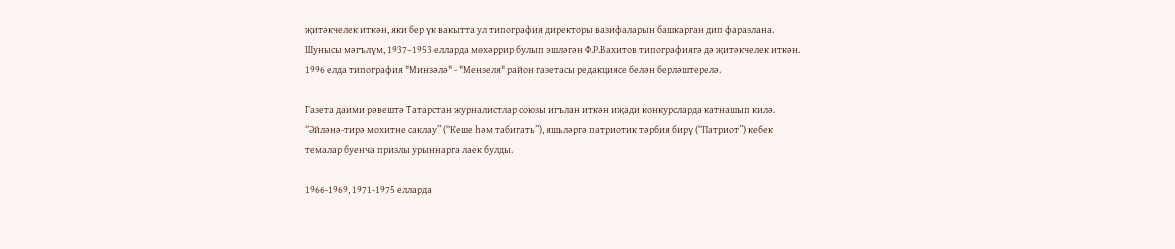җитәкчелек иткән, яки бер үк вакытта ул типография директоры вазифаларын башкарган дип фаразлана. Шунысы мәгълүм, 1937–1953 елларда мөхәррир булып эшләгән Ф.Р.Вахитов типографиягә дә җитәкчелек иткән. 1996 елда типография "Минзәлә" - "Мензеля" район газетасы редакциясе белән берләштерелә.

Газета даими рәвештә Татарстан журналистлар союзы игълан иткән иҗади конкурсларда катнашып килә. “Әйләнә-тирә мохитне саклау” (“Кеше һәм табигать”), яшьләргә патриотик тәрбия бирү (“Патриот”) кебек темалар буенча призлы урыннарга лаек булды.

1966-1969, 1971-1975 елларда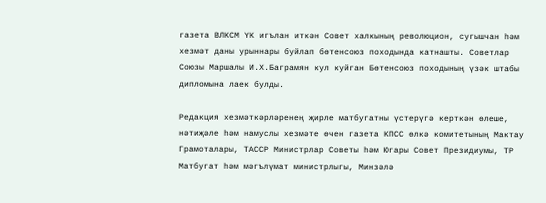газета ВЛКСМ ҮК игълан иткән Совет халкының революцион, сугышчан һәм хезмәт даны урыннары буйлап бөтенсоюз походында катнашты. Советлар Союзы Маршалы И.Х.Баграмян кул куйган Бөтенсоюз походының үзәк штабы дипломына лаек булды.

Редакция хезмәткәрләренең җирле матбугатны үстерүгә керткән өлеше, нәтиҗәле һәм намуслы хезмәте өчен газета КПСС өлкә комитетының Мактау Грамоталары, ТАССР Министрлар Советы һәм Югары Совет Президиумы, ТР Матбугат һәм мәгълүмат министрлыгы, Минзәлә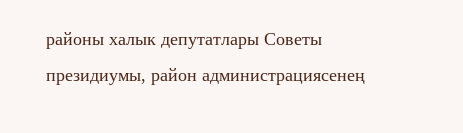районы халык депутатлары Советы президиумы, район администрациясенең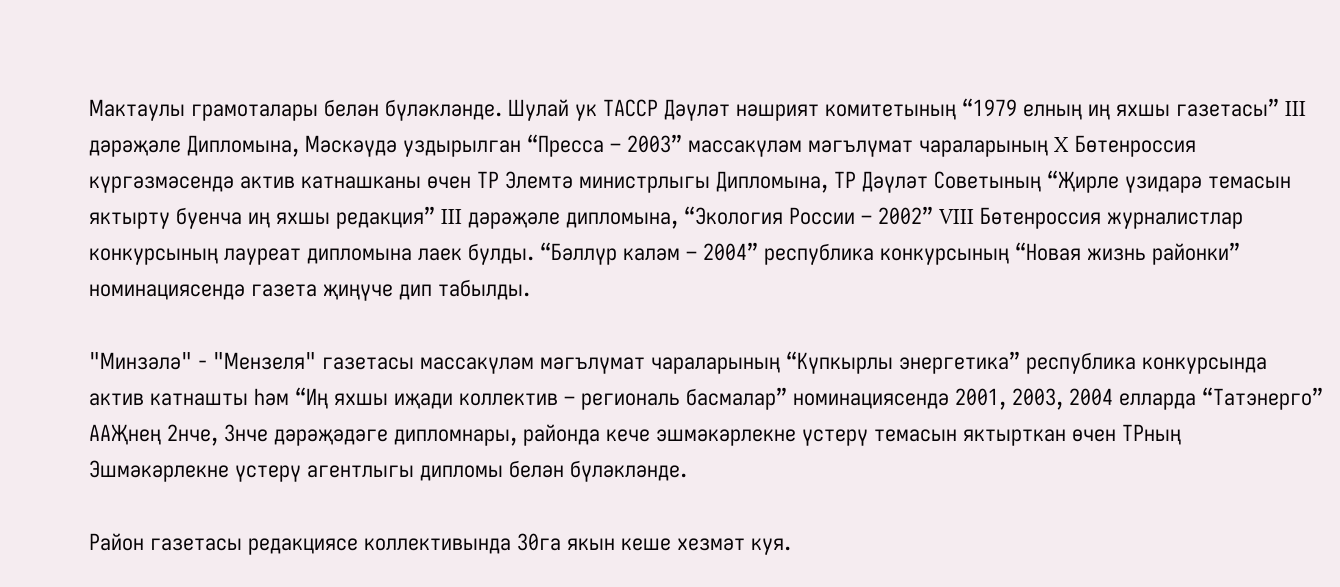Мактаулы грамоталары белән бүләкләнде. Шулай ук ТАССР Дәүләт нәшрият комитетының “1979 елның иң яхшы газетасы” III дәрәҗәле Дипломына, Мәскәүдә уздырылган “Пресса – 2003” массакүләм мәгълүмат чараларының X Бөтенроссия күргәзмәсендә актив катнашканы өчен ТР Элемтә министрлыгы Дипломына, ТР Дәүләт Советының “Җирле үзидарә темасын яктырту буенча иң яхшы редакция” III дәрәҗәле дипломына, “Экология России – 2002” VIII Бөтенроссия журналистлар конкурсының лауреат дипломына лаек булды. “Бәллүр каләм – 2004” республика конкурсының “Новая жизнь районки” номинациясендә газета җиңүче дип табылды.

"Минзәлә" - "Мензеля" газетасы массакүләм мәгълүмат чараларының “Күпкырлы энергетика” республика конкурсында актив катнашты һәм “Иң яхшы иҗади коллектив – региональ басмалар” номинациясендә 2001, 2003, 2004 елларда “Татэнерго” ААҖнең 2нче, 3нче дәрәҗәдәге дипломнары, районда кече эшмәкәрлекне үстерү темасын яктырткан өчен ТРның Эшмәкәрлекне үстерү агентлыгы дипломы белән бүләкләнде.

Район газетасы редакциясе коллективында 30га якын кеше хезмәт куя.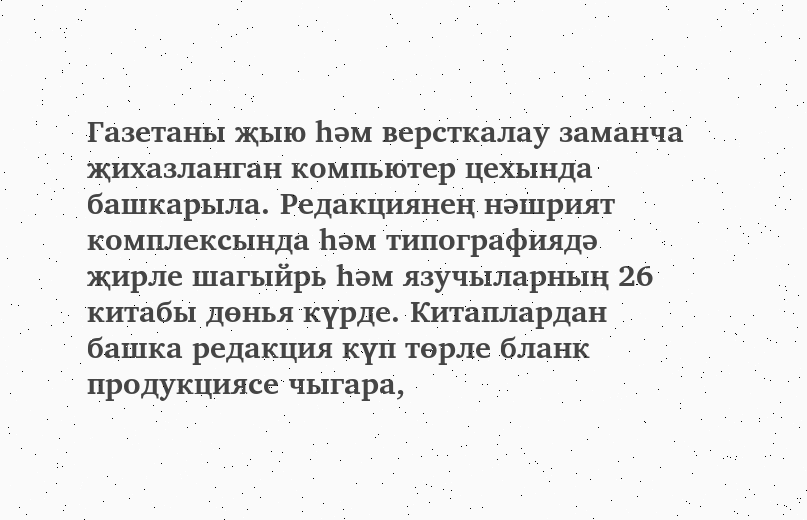Газетаны җыю һәм версткалау заманча җихазланган компьютер цехында башкарыла. Редакциянең нәшрият комплексында һәм типографиядә җирле шагыйрь һәм язучыларның 26 китабы дөнья күрде. Китаплардан башка редакция күп төрле бланк продукциясе чыгара,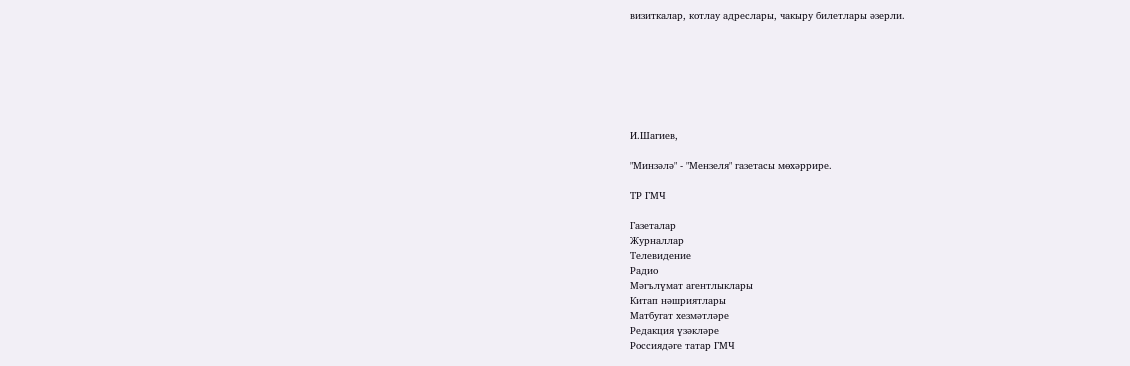визиткалар, котлау адреслары, чакыру билетлары әзерли.







И.Шагиев,

"Минзәлә" - "Мензеля" газетасы мөхәррире.

ТР ГМЧ

Газеталар
Журналлар
Телевидение
Радио
Мәгълүмат агентлыклары
Китап нәшриятлары
Матбугат хезмәтләре
Редакция үзәкләре
Россиядәге татар ГМЧ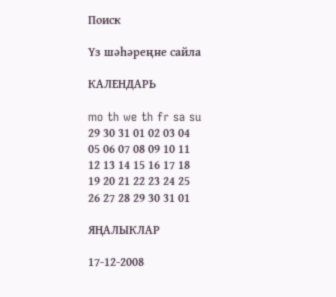Поиск

Үз шәһәреңне сайла

КАЛЕНДАРЬ

mo th we th fr sa su
29 30 31 01 02 03 04
05 06 07 08 09 10 11
12 13 14 15 16 17 18
19 20 21 22 23 24 25
26 27 28 29 30 31 01

ЯҢАЛЫКЛАР

17-12-2008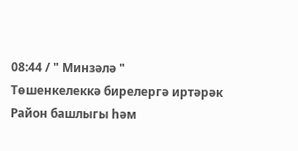08:44 / " Минзәлә "
Төшенкелеккә бирелергә иртәрәк
Район башлыгы һәм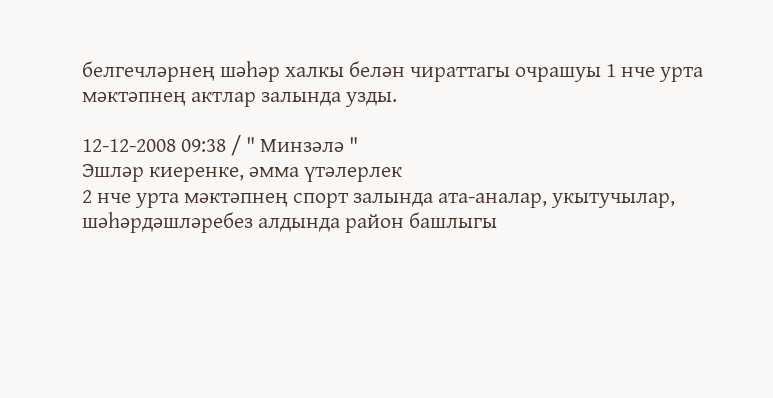белгечләрнең шәһәр халкы белән чираттагы очрашуы 1 нче урта мәктәпнең актлар залында узды.

12-12-2008 09:38 / " Минзәлә "
Эшләр киеренке, әмма үтәлерлек
2 нче урта мәктәпнең спорт залында ата-аналар, укытучылар, шәһәрдәшләребез алдында район башлыгы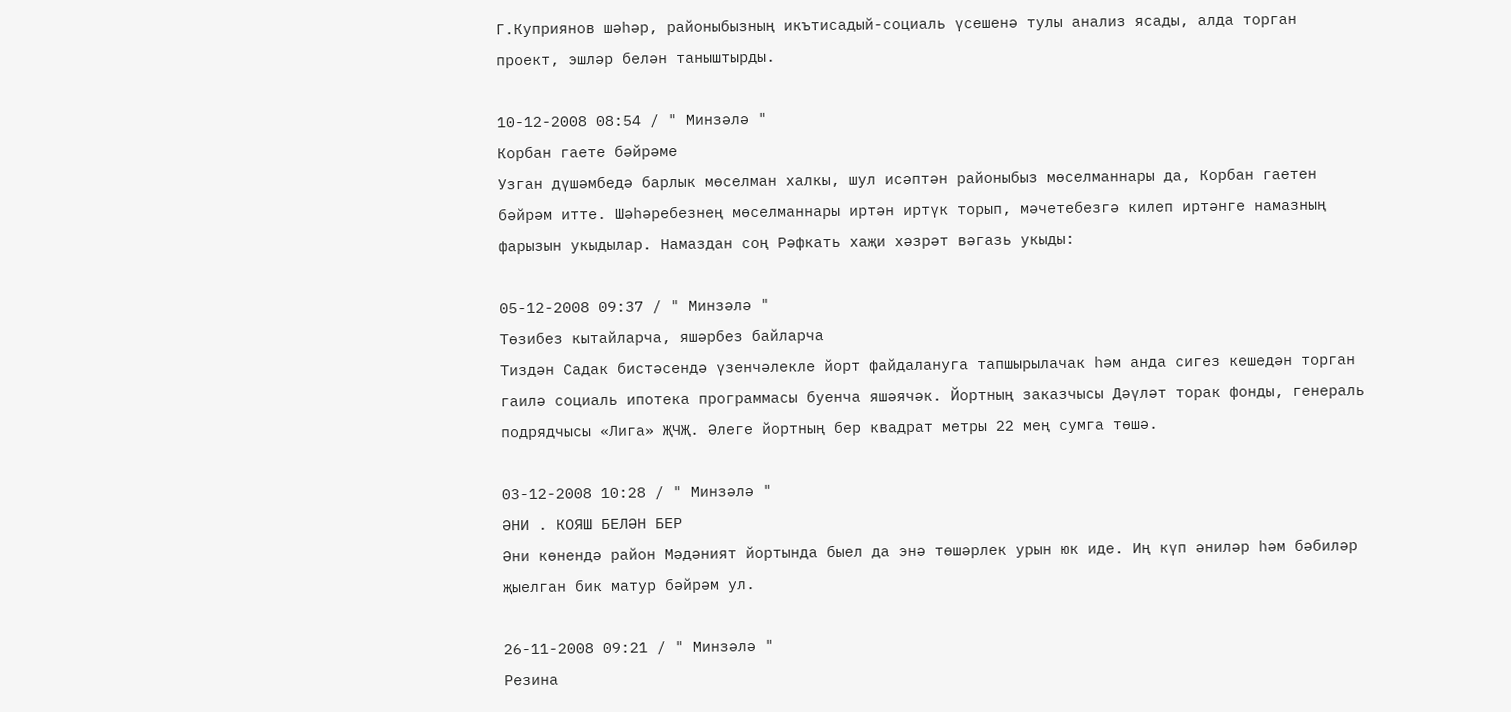Г.Куприянов шәһәр, районыбызның икътисадый-социаль үсешенә тулы анализ ясады, алда торган проект, эшләр белән таныштырды.

10-12-2008 08:54 / " Минзәлә "
Корбан гаете бәйрәме
Узган дүшәмбедә барлык мөселман халкы, шул исәптән районыбыз мөселманнары да, Корбан гаетен бәйрәм итте. Шәһәребезнең мөселманнары иртән иртүк торып, мәчетебезгә килеп иртәнге намазның фарызын укыдылар. Намаздан соң Рәфкать хаҗи хәзрәт вәгазь укыды:

05-12-2008 09:37 / " Минзәлә "
Төзибез кытайларча, яшәрбез байларча
Тиздән Садак бистәсендә үзенчәлекле йорт файдалануга тапшырылачак һәм анда сигез кешедән торган гаилә социаль ипотека программасы буенча яшәячәк. Йортның заказчысы Дәүләт торак фонды, генераль подрядчысы «Лига» ҖЧҖ. Әлеге йортның бер квадрат метры 22 мең сумга төшә.

03-12-2008 10:28 / " Минзәлә "
ӘНИ . КОЯШ БЕЛӘН БЕР
Әни көнендә район Мәдәният йортында быел да энә төшәрлек урын юк иде. Иң күп әниләр һәм бәбиләр җыелган бик матур бәйрәм ул.

26-11-2008 09:21 / " Минзәлә "
Резина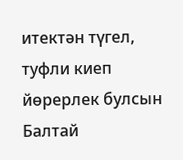итектән түгел, туфли киеп йөрерлек булсын
Балтай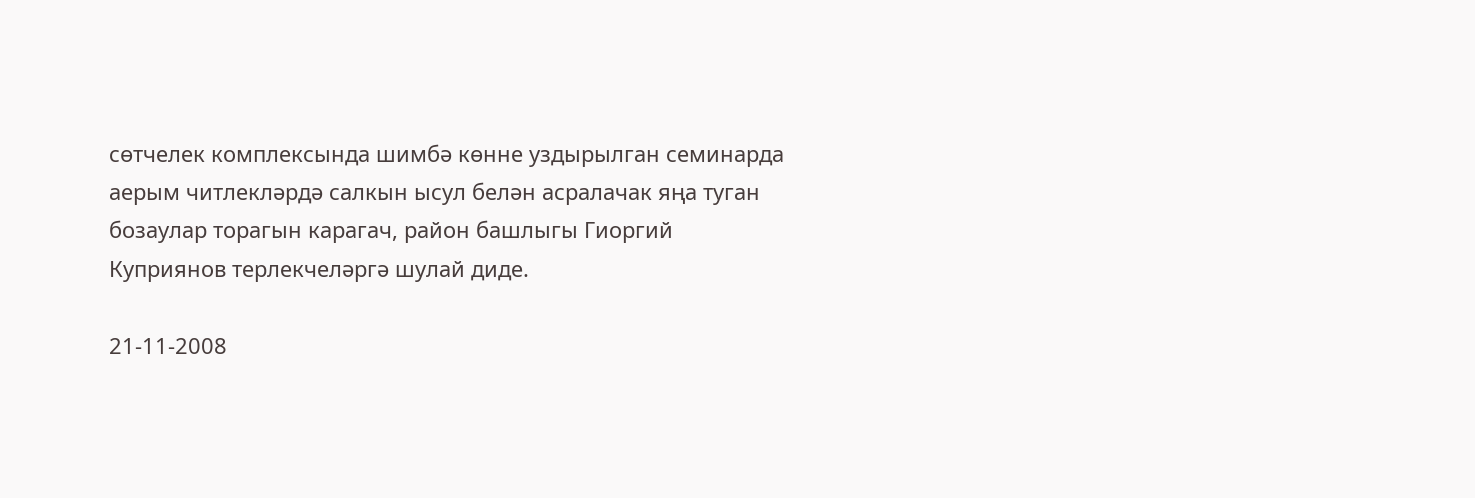сөтчелек комплексында шимбә көнне уздырылган семинарда аерым читлекләрдә салкын ысул белән асралачак яңа туган бозаулар торагын карагач, район башлыгы Гиоргий Куприянов терлекчеләргә шулай диде.

21-11-2008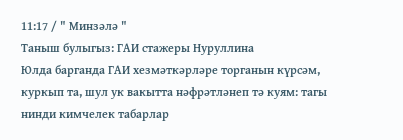11:17 / " Минзәлә "
Таныш булыгыз: ГАИ стажеры Нуруллина
Юлда барганда ГАИ хезмәткәрләре торганын күрсәм, куркып та, шул ук вакытта нәфрәтләнеп тә куям: тагы нинди кимчелек табарлар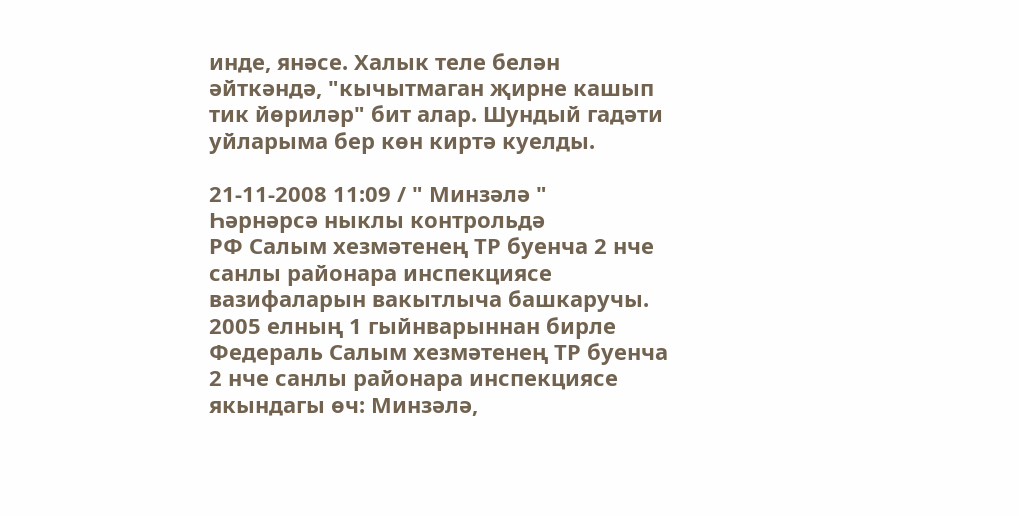инде, янәсе. Халык теле белән әйткәндә, "кычытмаган җирне кашып тик йөриләр" бит алар. Шундый гадәти уйларыма бер көн киртә куелды.

21-11-2008 11:09 / " Минзәлә "
Һәрнәрсә ныклы контрольдә
РФ Салым хезмәтенең ТР буенча 2 нче санлы районара инспекциясе вазифаларын вакытлыча башкаручы. 2005 елның 1 гыйнварыннан бирле Федераль Салым хезмәтенең ТР буенча 2 нче санлы районара инспекциясе якындагы өч: Минзәлә,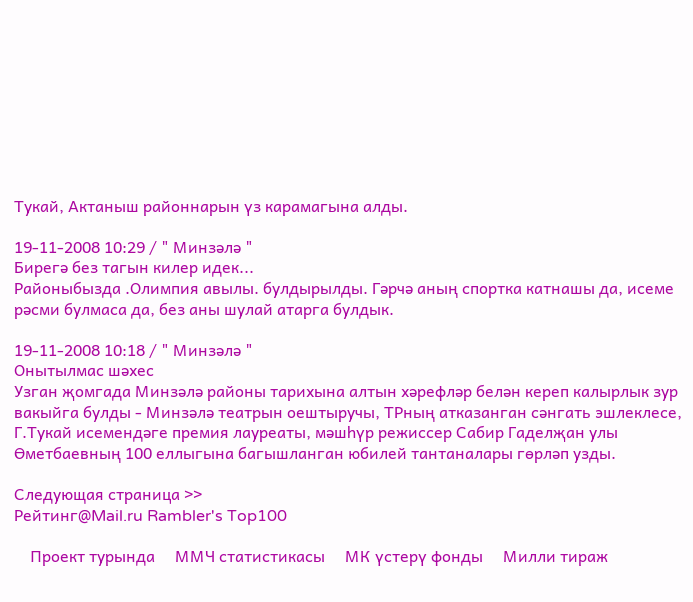Тукай, Актаныш районнарын үз карамагына алды.

19-11-2008 10:29 / " Минзәлә "
Бирегә без тагын килер идек...
Районыбызда .Олимпия авылы. булдырылды. Гәрчә аның спортка катнашы да, исеме рәсми булмаса да, без аны шулай атарга булдык.

19-11-2008 10:18 / " Минзәлә "
Онытылмас шәхес
Узган җомгада Минзәлә районы тарихына алтын хәрефләр белән кереп калырлык зур вакыйга булды - Минзәлә театрын оештыручы, ТРның атказанган сәнгать эшлеклесе, Г.Тукай исемендәге премия лауреаты, мәшһүр режиссер Сабир Гаделҗан улы Өметбаевның 100 еллыгына багышланган юбилей тантаналары гөрләп узды.

Следующая страница >>
Рейтинг@Mail.ru Rambler's Top100

    Проект турында     ММЧ статистикасы     МК үстерү фонды     Милли тираж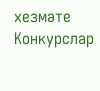хезмәте     Конкурслар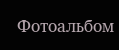Фотоальбом